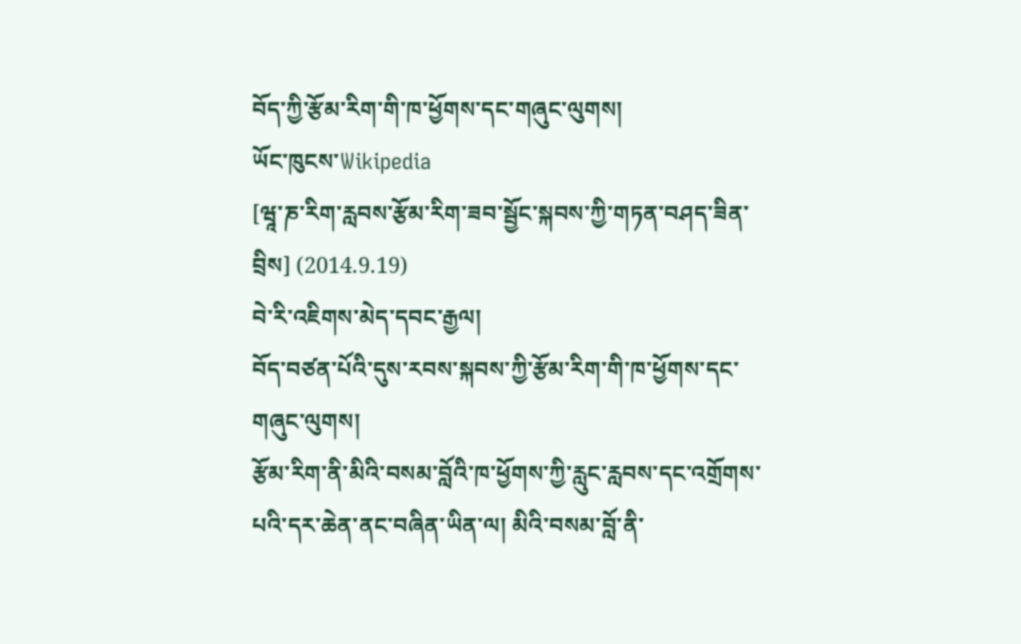བོད་ཀྱི་རྩོམ་རིག་གི་ཁ་ཕྱོགས་དང་གཞུང་ལུགས།
ཡོང་ཁུངས་Wikipedia
[ཝཱ་ཎ་རིག་རླབས་རྩོམ་རིག་ཟབ་སྦྱོང་སྐབས་ཀྱི་གཏན་བཤད་ཟིན་བྲིས] (2014.9.19)
བེ་རི་འཇིགས་མེད་དབང་རྒྱལ།
བོད་བཙན་པོའི་དུས་རབས་སྐབས་ཀྱི་རྩོམ་རིག་གི་ཁ་ཕྱོགས་དང་གཞུང་ལུགས།
རྩོམ་རིག་ནི་མིའི་བསམ་བློའི་ཁ་ཕྱོགས་ཀྱི་རླུང་རླབས་དང་འགྲོགས་པའི་དར་ཆེན་ནང་བཞིན་ཡིན་ལ། མིའི་བསམ་བློ་ནི་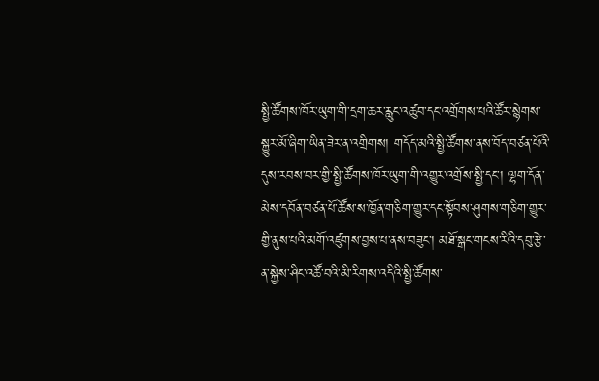སྤྱི་ཚོགས་ཁོར་ཡུག་གི་དྲག་ཆར་རླུང་འཚུབ་དང་འགྲོགས་པའི་ཚོར་སྙེགས་སྐྱུར་མོ་ཞིག་ཡིན་ཟེར་ན་འགྲིགས། གདོད་མའི་སྤྱི་ཚོགས་ནས་བོད་བཙན་པོའི་དུས་རབས་བར་གྱི་སྤྱི་ཚོགས་ཁོར་ཡུག་གི་འགྱུར་འགྲོས་སྤྱི་དང་། ལྷག་དོན་མེས་དབོན་བཙན་པོ་ཚོས་ས་ཁྱོན་གཅིག་གྱུར་དང་སྟོབས་ཤུགས་གཅིག་གྱུར་གྱི་ནུས་པའི་མགོ་འཛུགས་བྱས་པ་ནས་བཟུང་། མཐོ་སྒང་གངས་རིའི་དབུ་རྩེ་ན་སྐྱེས་ཤིང་འཚོ་བའི་མི་རིགས་འདིའི་སྤྱི་ཚོགས་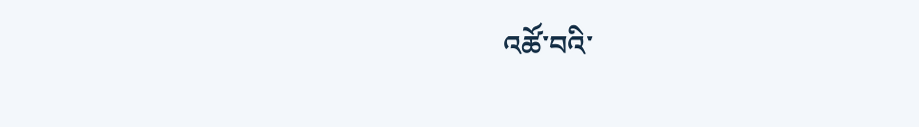འཚོ་བའི་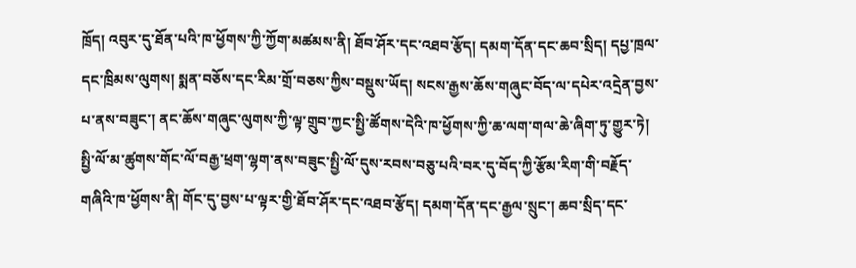ཁྲོད། འབུར་དུ་ཐོན་པའི་ཁ་ཕྱོགས་ཀྱི་ཀྱོག་མཚམས་ནི། ཐོབ་ཤོར་དང་འཐབ་རྩོད། དམག་དོན་དང་ཆབ་སྲིད། དཔྱ་ཁྲལ་དང་ཁྲིམས་ལུགས། སྨན་བཅོས་དང་རིམ་གྲོ་བཅས་ཀྱིས་བསྡུས་ཡོད། སངས་རྒྱས་ཆོས་གཞུང་བོད་ལ་དཔེར་འདྲེན་བྱས་པ་ནས་བཟུང་། ནང་ཆོས་གཞུང་ལུགས་ཀྱི་ལྟ་གྲུབ་ཀྱང་སྤྱི་ཚོགས་དེའི་ཁ་ཕྱོགས་ཀྱི་ཆ་ལག་གལ་ཆེ་ཞིག་ཏུ་གྱུར་ཏེ། སྤྱི་ལོ་མ་ཚུགས་གོང་ལོ་བརྒྱ་ཕྲག་ལྷག་ནས་བཟུང་སྤྱི་ལོ་དུས་རབས་བཅུ་པའི་བར་དུ་བོད་ཀྱི་རྩོམ་རིག་གི་བརྗོད་གཞིའི་ཁ་ཕྱོགས་ནི། གོང་དུ་བྱས་པ་ལྟར་གྱི་ཐོབ་ཤོར་དང་འཐབ་རྩོད། དམག་དོན་དང་རྒྱལ་སྲུང་། ཆབ་སྲིད་དང་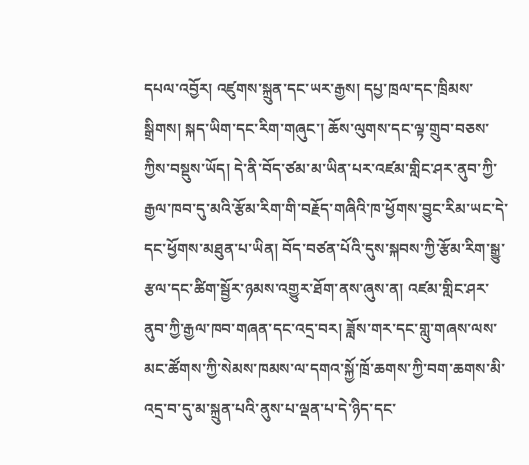དཔལ་འབྱོར། འཛུགས་སྐྲུན་དང་ཡར་རྒྱས། དཔྱ་ཁྲལ་དང་ཁྲིམས་སྒྲིགས། སྐད་ཡིག་དང་རིག་གཞུང་། ཆོས་ལུགས་དང་ལྟ་གྲུབ་བཅས་ཀྱིས་བསྡུས་ཡོད། དེ་ནི་བོད་ཙམ་མ་ཡིན་པར་འཛམ་གླིང་ཤར་ནུབ་ཀྱི་རྒྱལ་ཁབ་དུ་མའི་རྩོམ་རིག་གི་བརྗོད་གཞིའི་ཁ་ཕྱོགས་བྱུང་རིམ་ཡང་དེ་དང་ཕྱོགས་མཐུན་པ་ཡིན། བོད་བཙན་པོའི་དུས་སྐབས་ཀྱི་རྩོམ་རིག་སྒྱུ་རྩལ་དང་ཚིག་སྦྱོར་ཉམས་འགྱུར་ཐོག་ནས་ཞུས་ན། འཛམ་གླིང་ཤར་ནུབ་ཀྱི་རྒྱལ་ཁབ་གཞན་དང་འདྲ་བར། ཟློས་གར་དང་གླུ་གཞས་ལས་མང་ཚོགས་ཀྱི་སེམས་ཁམས་ལ་དགའ་སྐྱོ་ཁྲོ་ཆགས་ཀྱི་བག་ཆགས་མི་འདྲ་བ་དུ་མ་སྐྲུན་པའི་ནུས་པ་ལྡན་པ་དེ་ཉིད་དང་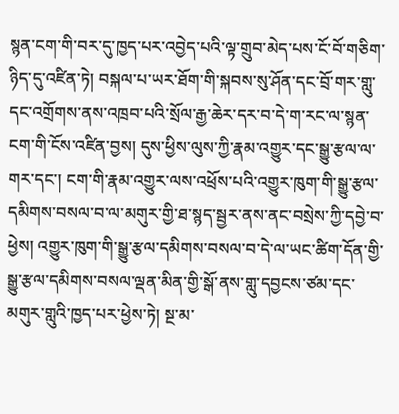སྙན་ངག་གི་བར་དུ་ཁྱད་པར་འབྱེད་པའི་ལྟ་གྲུབ་མེད་པས་ངོ་བོ་གཅིག་ཉིད་དུ་འཛིན་ཏེ། བསྐལ་པ་ཡར་ཐོག་གི་སྐབས་སུ་ཤོན་དང་བྲོ་གར་གླུ་དང་འགྲོགས་ནས་འཁྲབ་པའི་སྲོལ་རྒྱ་ཆེར་དར་བ་དེ་ག་རང་ལ་སྙན་ངག་གི་ངོས་འཛིན་བྱས། དུས་ཕྱིས་ལུས་ཀྱི་རྣམ་འགྱུར་དང་སྒྱུ་རྩལ་ལ་གར་དང་། ངག་གི་རྣམ་འགྱུར་ལས་འཕྲོས་པའི་འགྱུར་ཁུག་གི་སྒྱུ་རྩལ་དམིགས་བསལ་བ་ལ་མགུར་གྱི་ཐ་སྙད་སྦྱར་ནས་ནང་བསྲེས་ཀྱི་དབྱེ་བ་ཕྱེས། འགྱུར་ཁུག་གི་སྒྱུ་རྩལ་དམིགས་བསལ་བ་དེ་ལ་ཡང་ཚིག་དོན་གྱི་སྒྱུ་རྩལ་དམིགས་བསལ་ལྡན་མིན་གྱི་སྒོ་ནས་གླུ་དབྱངས་ཙམ་དང་མགུར་གླུའི་ཁྱད་པར་ཕྱེས་ཏེ། སྔ་མ་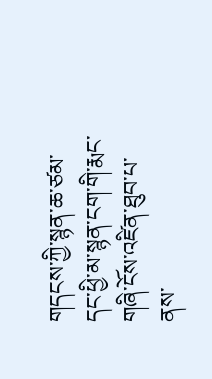གདངས་ཀྱི་སྙན་ཆ་ཙམ་དང་ཕྱི་མ་སྙན་ངག་གི་རྨང་གཞི་ངོས་འཛིན་ཐུབ་པ་ནས་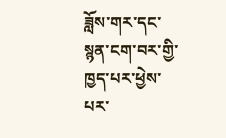ཟློས་གར་དང་སྙན་ངག་བར་གྱི་ཁྱད་པར་ཕྱེས་པར་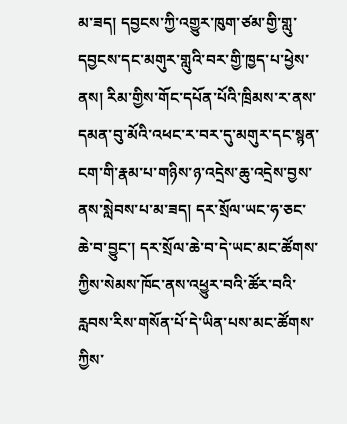མ་ཟད། དབྱངས་ཀྱི་འགྱུར་ཁུག་ཙམ་གྱི་གླུ་དབྱངས་དང་མགུར་གླུའི་བར་གྱི་ཁྱད་པ་ཕྱེས་ནས། རིམ་གྱིས་གོང་དཔོན་པོའི་ཁྲིམས་ར་ནས་དམན་བུ་མོའི་འཕང་ར་བར་དུ་མགུར་དང་སྙན་ངག་གི་རྣམ་པ་གཉིས་ཉ་འདྲེས་ཆུ་འདྲེས་བྱས་ནས་སླེབས་པ་མ་ཟད། དར་སྲོལ་ཡང་ཧ་ཅང་ཆེ་བ་བྱུང་། དར་སྲོལ་ཆེ་བ་དེ་ཡང་མང་ཚོགས་ཀྱིས་སེམས་ཁོང་ནས་འཕྱུར་བའི་ཚོར་བའི་རླབས་རིས་གསོན་པོ་དེ་ཡིན་པས་མང་ཚོགས་ཀྱིས་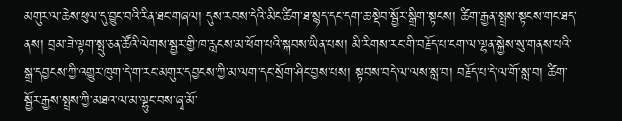མགུར་ལ་ཆེས་ཕུལ་དུ་བྱུང་བའི་རིན་ཐང་གཞལ། དུས་རབས་དེའི་མིང་ཚིག་ཐ་སྙད་དང་དག་ཆ་སྡེབ་སྦྱོར་སྒྲིག་སྟངས། ཚིག་རྒྱན་སྤྲས་སྟངས་གང་ཐད་ནས། བྲམ་ཟེ་ལྟག་སྤུ་ཅན་ཚོའི་ལེགས་སྦྱར་གྱི་ཁ་རླངས་མ་ཕོག་པའི་སྐབས་ཡིན་པས། མི་རིགས་རང་གི་བརྗོད་པ་ངག་ལ་ལྷན་སྐྱེས་སུ་གནས་པའི་སྒྲ་དབྱངས་ཀྱི་འགྱུར་ཁུག་དེ་ག་རང་མགུར་དབྱངས་ཀྱི་མ་ལག་དང་སྲོག་ཤིང་བྱས་པས། སྟབས་བདེ་ལ་ལས་སླ་བ། བརྗོད་པ་དེ་ལ་གོ་སླ་བ། ཚིག་སྦྱོར་རྒྱས་སྤྲས་ཀྱི་མཐའ་ལ་མ་ལྷུང་བས་ཞྭ་མོ་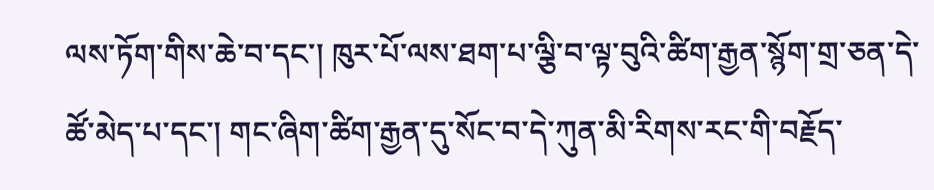ལས་ཏོག་གིས་ཆེ་བ་དང་། ཁུར་པོ་ལས་ཐག་པ་ལྕི་བ་ལྟ་བུའི་ཚིག་རྒྱན་སྙོག་གྲ་ཅན་དེ་ཚོ་མེད་པ་དང་། གང་ཞིག་ཚིག་རྒྱན་དུ་སོང་བ་དེ་ཀུན་མི་རིགས་རང་གི་བརྗོད་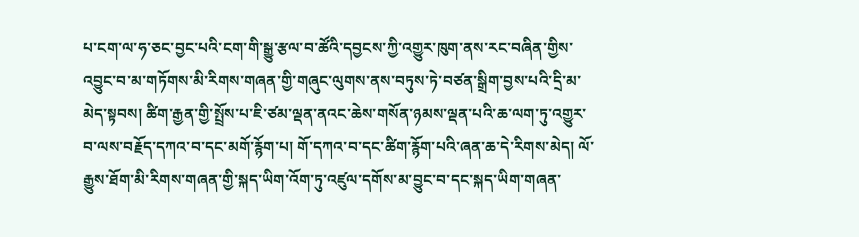པ་ངག་ལ་ཧ་ཅང་བྱང་པའི་ངག་གི་སྒྱུ་རྩལ་བ་ཚོའི་དབྱངས་ཀྱི་འགྱུར་ཁུག་ནས་རང་བཞིན་གྱིས་འབྱུང་བ་མ་གཏོགས་མི་རིགས་གཞན་གྱི་གཞུང་ལུགས་ནས་བཏུས་ཏེ་བཙན་སྒྲིག་བྱས་པའི་དྲི་མ་མེད་སྟབས། ཚིག་རྒྱན་གྱི་སྤྲོས་པ་ཇི་ཙམ་ལྡན་ནའང་ཆེས་གསོན་ཉམས་ལྡན་པའི་ཆ་ལག་ཏུ་འགྱུར་བ་ལས་བརྗོད་དཀའ་བ་དང་མགོ་རྙོག་པ། གོ་དཀའ་བ་དང་ཚིག་རྙོག་པའི་ཞན་ཆ་དེ་རིགས་མེད། ལོ་རྒྱུས་ཐོག་མི་རིགས་གཞན་གྱི་སྐད་ཡིག་འོག་ཏུ་འཛུལ་དགོས་མ་བྱུང་བ་དང་སྐད་ཡིག་གཞན་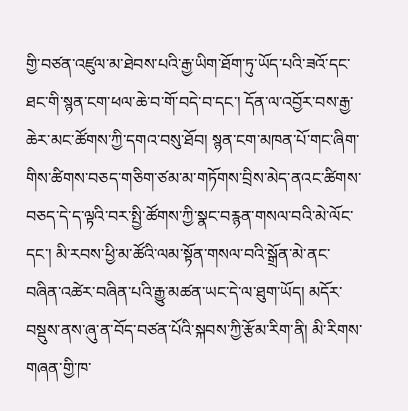གྱི་བཙན་འཛུལ་མ་ཐེབས་པའི་རྒྱ་ཡིག་ཐོག་ཏུ་ཡོད་པའི་ཟའོ་དང་ཐང་གི་སྙན་ངག་ཕལ་ཆེ་བ་གོ་བདེ་བ་དང་། དོན་ལ་འབྱོར་བས་རྒྱ་ཆེར་མང་ཚོགས་ཀྱི་དགའ་བསུ་ཐོབ། སྙན་ངག་མཁན་པོ་གང་ཞིག་གིས་ཚིགས་བཅད་གཅིག་ཙམ་མ་གཏོགས་བྲིས་མེད་ནའང་ཚིགས་བཅད་དེ་ད་ལྟའི་བར་སྤྱི་ཚོགས་ཀྱི་སྣང་བརྙན་གསལ་བའི་མེ་ལོང་དང་། མི་རབས་ཕྱི་མ་ཚོའི་ལམ་སྟོན་གསལ་བའི་སྒྲོན་མེ་ནང་བཞིན་འཚེར་བཞིན་པའི་རྒྱུ་མཚན་ཡང་དེ་ལ་ཐུག་ཡོད། མདོར་བསྡུས་ནས་ཞུ་ན་བོད་བཙན་པོའི་སྐབས་ཀྱི་རྩོམ་རིག་ནི། མི་རིགས་གཞན་གྱི་ཁ་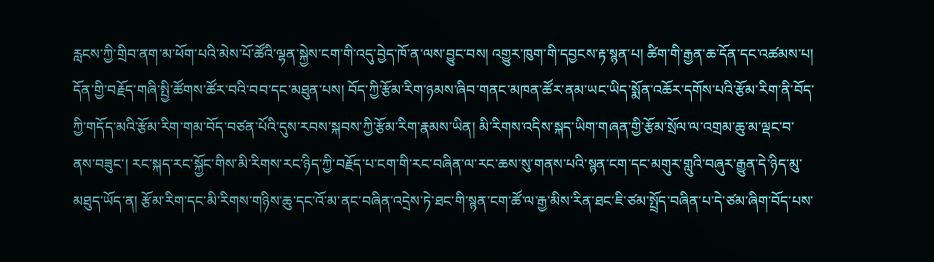རླངས་ཀྱི་གྲིབ་ནག་མ་ཕོག་པའི་མེས་པོ་ཚོའི་ལྷན་སྐྱེས་ངག་གི་འདུ་བྱེད་ཁོ་ན་ལས་བྱུང་བས། འགྱུར་ཁུག་གི་དབྱངས་རྟ་སྙན་པ། ཚིག་གི་རྒྱན་ཆ་དོན་དང་འཚམས་པ། དོན་གྱི་བརྗོད་གཞི་སྤྱི་ཚོགས་ཚོར་བའི་བབ་དང་མཐུན་པས། བོད་ཀྱི་རྩོམ་རིག་ཉམས་ཞིབ་གནང་མཁན་ཚོར་ནམ་ཡང་ཡིད་སྨོན་འཆོར་དགོས་པའི་རྩོམ་རིག་ནི་བོད་ཀྱི་གདོད་མའི་རྩོམ་རིག་གམ་བོད་བཙན་པོའི་དུས་རབས་སྐབས་ཀྱི་རྩོམ་རིག་རྣམས་ཡིན། མི་རིགས་འདིས་སྐད་ཡིག་གཞན་གྱི་རྩོམ་སྲོལ་ལ་འགྲམ་ཆུ་མ་ལྡང་བ་ནས་བཟུང་། རང་སྐད་རང་སྐྱོང་གིས་མི་རིགས་རང་ཉིད་ཀྱི་བརྗོད་པ་ངག་གི་རང་བཞིན་ལ་རང་ཆས་སུ་གནས་པའི་སྙན་ངག་དང་མགུར་གླུའི་བཞུར་རྒྱུན་དེ་ཉིད་མུ་མཐུད་ཡོད་ན། རྩོམ་རིག་དང་མི་རིགས་གཉིས་ཆུ་དང་འོ་མ་ནང་བཞིན་འདྲེས་ཏེ་ཐང་གི་སྙན་ངག་ཚོ་ལ་རྒྱ་མིས་རིན་ཐང་ཇི་ཙམ་སྤྲོད་བཞིན་པ་དེ་ཙམ་ཞིག་བོད་པས་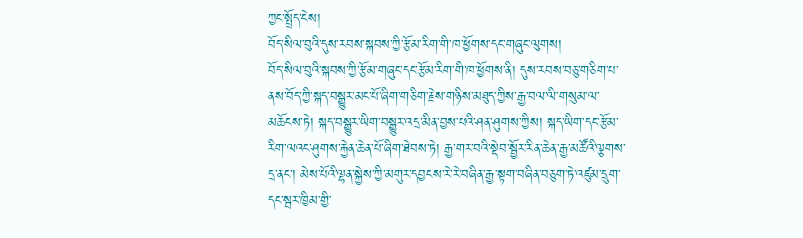ཀྱང་སྤྲོད་ངེས།
བོད་སིལ་བུའི་དུས་རབས་སྐབས་ཀྱི་རྩོམ་རིག་གི་ཁ་ཕྱོགས་དང་གཞུང་ལུགས།
བོད་སིལ་བུའི་སྐབས་ཀྱི་རྩོམ་གཞུང་དང་རྩོམ་རིག་གི་ཁ་ཕྱོགས་ནི། དུས་རབས་བཅུ་གཅིག་པ་ནས་བོད་ཀྱི་སྐད་བསྒྱུར་མང་པོ་ཞིག་གཅིག་རྗེས་གཉིས་མཐུད་ཀྱིས་རྒྱ་བལ་ལི་གསུམ་ལ་མཆོངས་ཏེ། སྐད་བསྒྱུར་ཡིག་བསྒྱུར་འདྲ་མིན་བྱས་པའི་ཤན་ཤུགས་ཀྱིས། སྐད་ཡིག་དང་རྩོམ་རིག་ལའང་ཤུགས་རྐྱེན་ཆེན་པོ་ཞིག་ཐེབས་ཏེ། རྒྱ་གར་བའི་སྡེབ་སྦྱོར་རིན་ཆེན་རྒྱ་མཚོའི་ལྕགས་དྲ་ནང་། མེས་པོའི་ལྷན་སྐྱེས་ཀྱི་མགུར་དབྱངས་རེ་རེ་བཞིན་རྒྱ་སྟག་བཞིན་བཅུག་ཏེ་འཛུམ་དྲུག་དང་སྦར་ཁྱིམ་གྱི་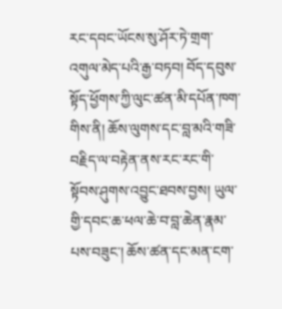རང་དབང་ཡོངས་སུ་ཤོར་ཏེ་གྲག་འགུལ་མེད་པའི་རྒྱ་བཏབ། བོད་དབུས་སྟོད་ཕྱོགས་ཀྱི་ལུང་ཚན་མི་དཔོན་ཁག་གིས་ནི། ཆོས་ལུགས་དང་བླ་མའི་གཟི་བརྗིད་ལ་བརྟེན་ནས་རང་རང་གི་སྟོབས་ཤུགས་འབྱུང་ཐབས་བྱས། ཡུལ་གྱི་དབང་ཆ་ཕལ་ཆེ་བ་བླ་ཆེན་རྣམ་པས་བཟུང་། ཆོས་ཚན་དང་མན་ངག་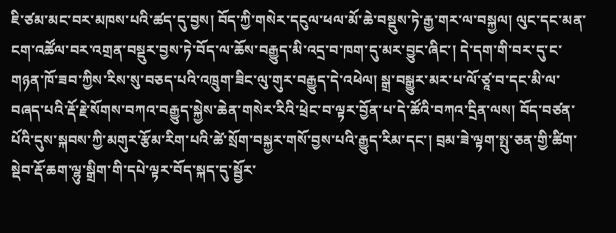ཇི་ཙམ་མང་བར་མཁས་པའི་ཚད་དུ་བྱས། བོད་ཀྱི་གསེར་དངུལ་ཕལ་མོ་ཆེ་བསྡུས་ཏེ་རྒྱ་གར་ལ་བསྐྱལ། ལུང་དང་མན་ངག་འཚོལ་བར་འགྲན་བསྡུར་བྱས་ཏེ་བོད་ལ་ཆོས་བརྒྱུད་མི་འདྲ་བ་ཁག་དུ་མར་བྱུང་ཞིང་། དེ་དག་གི་བར་དུ་ང་གཉན་ཁོ་ཟབ་ཀྱིས་རིས་སུ་བཅད་པའི་འཁྲུག་ཟིང་ལུ་གུར་བརྒྱུད་དེ་འཕེལ། སྒྲ་བསྒྱུར་མར་པ་ལོ་ཙཱ་བ་དང་མི་ལ་བཞད་པའི་རྡོ་རྗེ་སོགས་བཀའ་བརྒྱུད་སྐྱེས་ཆེན་གསེར་རིའི་ཕྲེང་བ་ལྟར་བྱོན་པ་དེ་ཚོའི་བཀའ་དྲིན་ལས། བོད་བཙན་པོའི་དུས་སྐབས་ཀྱི་མགུར་རྩོམ་རིག་པའི་ཚེ་སྲོག་བསྐྱར་གསོ་བྱས་པའི་རྒྱུད་རིམ་དང་། བྲམ་ཟེ་ལྟག་སྤུ་ཅན་གྱི་ཚིག་སྡེབ་རྡོ་ཆག་ལྷུ་སྒྲིག་གི་དཔེ་ལྟར་བོད་སྐད་དུ་སྦྱོར་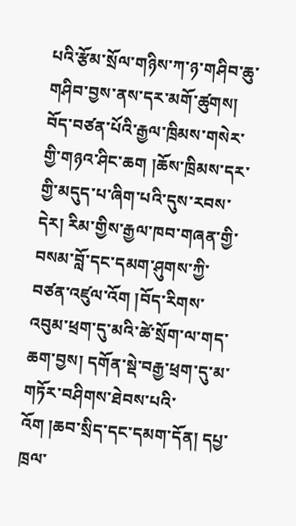པའི་རྩོམ་སྲོལ་གཉིས་ཀ་ཉ་གཤིབ་ཆུ་གཤིབ་བྱས་ནས་དར་མགོ་ཚུགས། བོད་བཙན་པོའི་རྒྱལ་ཁྲིམས་གསེར་གྱི་གཉའ་ཤིང་ཆག །ཆོས་ཁྲིམས་དར་གྱི་མདུད་པ་ཞིག་པའི་དུས་རབས་དེར། རིམ་གྱིས་རྒྱལ་ཁབ་གཞན་གྱི་བསམ་བློ་དང་དམག་ཤུགས་ཀྱི་བཙན་འཛུལ་འོག །བོད་རིགས་འབུམ་ཕྲག་དུ་མའི་ཚེ་སྲོག་ལ་གད་ཆག་བྱས། དགོན་སྡེ་བརྒྱ་ཕྲག་དུ་མ་གཏོར་བཤིགས་ཐེབས་པའི་འོག །ཆབ་སྲིད་དང་དམག་དོན། དཔྱ་ཁྲལ་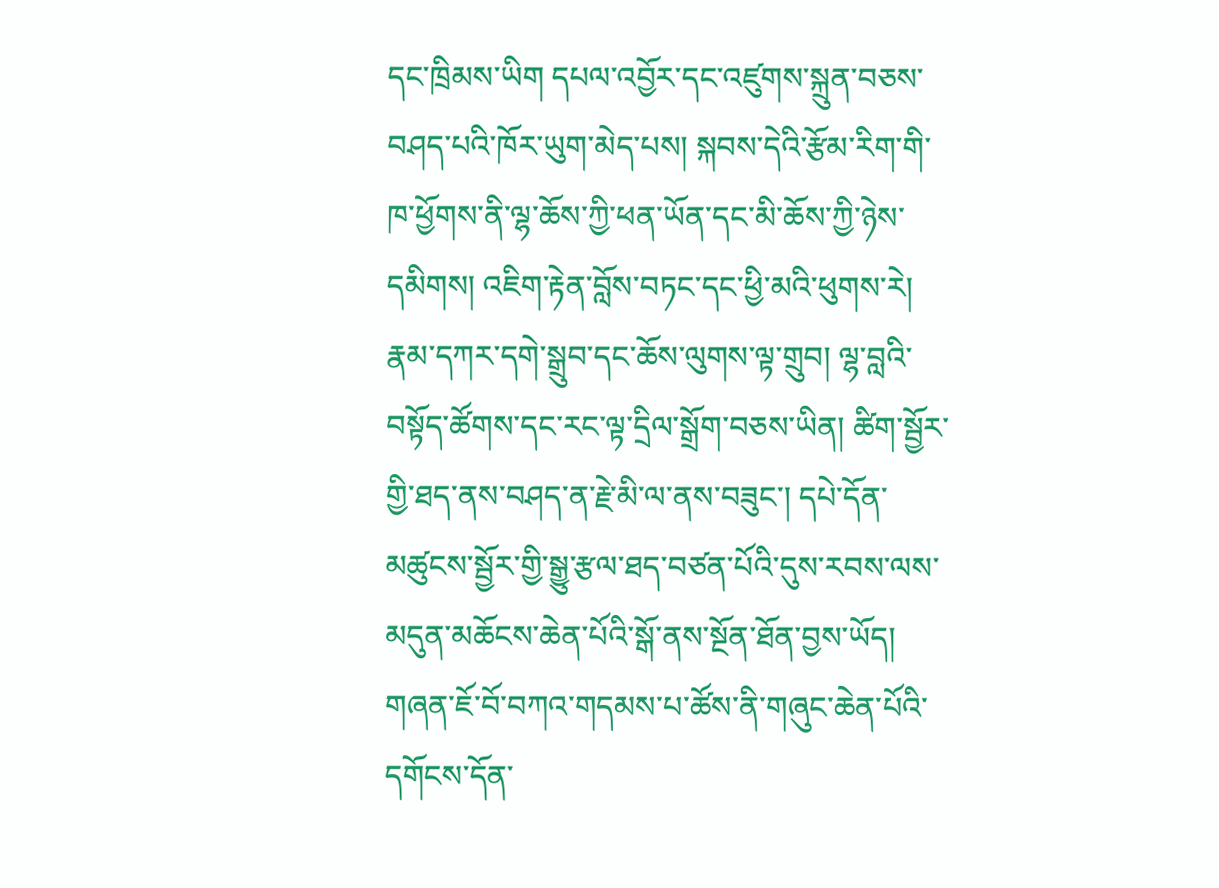དང་ཁྲིམས་ཡིག དཔལ་འབྱོར་དང་འཛུགས་སྐྲུན་བཅས་བཤད་པའི་ཁོར་ཡུག་མེད་པས། སྐབས་དེའི་རྩོམ་རིག་གི་ཁ་ཕྱོགས་ནི་ལྷ་ཆོས་ཀྱི་ཕན་ཡོན་དང་མི་ཆོས་ཀྱི་ཉེས་དམིགས། འཇིག་རྟེན་བློས་བཏང་དང་ཕྱི་མའི་ཕུགས་རེ། རྣམ་དཀར་དགེ་སྒྲུབ་དང་ཆོས་ལུགས་ལྟ་གྲུབ། ལྷ་བླའི་བསྟོད་ཚོགས་དང་རང་ལྟ་དྲིལ་སྒྲོག་བཅས་ཡིན། ཚིག་སྦྱོར་གྱི་ཐད་ནས་བཤད་ན་རྗེ་མི་ལ་ནས་བཟུང་། དཔེ་དོན་མཚུངས་སྦྱོར་གྱི་སྒྱུ་རྩལ་ཐད་བཙན་པོའི་དུས་རབས་ལས་མདུན་མཆོངས་ཆེན་པོའི་སྒོ་ནས་སྔོན་ཐོན་བྱས་ཡོད། གཞན་ཇོ་བོ་བཀའ་གདམས་པ་ཚོས་ནི་གཞུང་ཆེན་པོའི་དགོངས་དོན་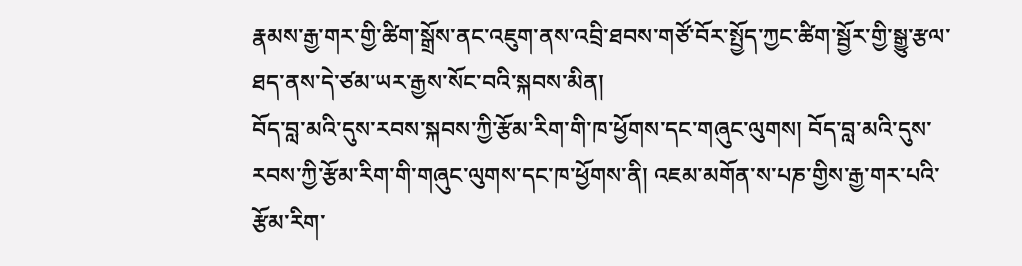རྣམས་རྒྱ་གར་གྱི་ཚིག་སྒྲོས་ནང་འཇུག་ནས་འབྲི་ཐབས་གཙོ་བོར་སྤྱོད་ཀྱང་ཚིག་སྦྱོར་གྱི་སྒྱུ་རྩལ་ཐད་ནས་དེ་ཙམ་ཡར་རྒྱས་སོང་བའི་སྐབས་མིན།
བོད་བླ་མའི་དུས་རབས་སྐབས་ཀྱི་རྩོམ་རིག་གི་ཁ་ཕྱོགས་དང་གཞུང་ལུགས། བོད་བླ་མའི་དུས་རབས་ཀྱི་རྩོམ་རིག་གི་གཞུང་ལུགས་དང་ཁ་ཕྱོགས་ནི། འཇམ་མགོན་ས་པཎ་གྱིས་རྒྱ་གར་པའི་རྩོམ་རིག་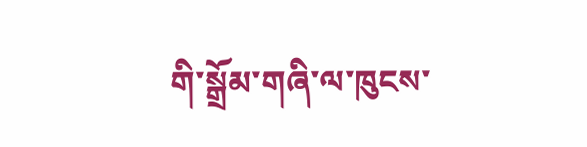གི་སྒྲོམ་གཞི་ལ་ཁུངས་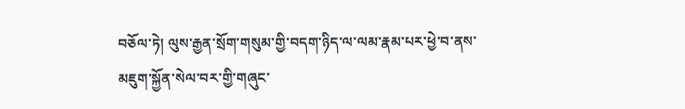བཅོལ་ཏེ། ལུས་རྒྱན་སྲོག་གསུམ་གྱི་བདག་ཉིད་ལ་ལམ་རྣམ་པར་ཕྱེ་བ་ནས་མཇུག་སྐྱོན་སེལ་བར་གྱི་གཞུང་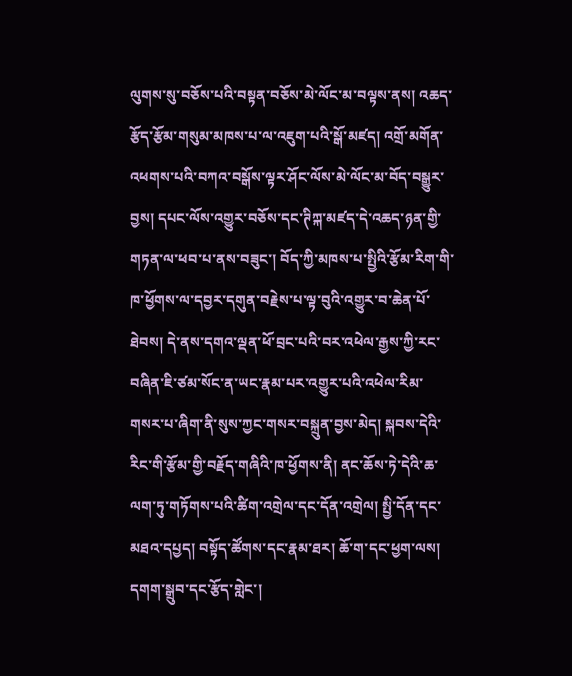ལུགས་སུ་བཅོས་པའི་བསྟན་བཅོས་མེ་ལོང་མ་བལྟས་ནས། འཆད་རྩོད་རྩོམ་གསུམ་མཁས་པ་ལ་འཇུག་པའི་སྒོ་མཛད། འགྲོ་མགོན་འཕགས་པའི་བཀའ་བསྒོས་ལྟར་ཤོང་ལོས་མེ་ལོང་མ་བོད་བསྒྱུར་བྱས། དཔང་ལོས་འགྱུར་བཅོས་དང་ཊིཀྐ་མཛད་དེ་འཆད་ཉན་གྱི་གཏན་ལ་ཕབ་པ་ནས་བཟུང་། བོད་ཀྱི་མཁས་པ་སྤྱིའི་རྩོམ་རིག་གི་ཁ་ཕྱོགས་ལ་དབྱར་དགུན་བརྗེས་པ་ལྟ་བུའི་འགྱུར་བ་ཆེན་པོ་ཐེབས། དེ་ནས་དགའ་ལྡན་ཕོ་བྲང་པའི་བར་འཕེལ་རྒྱས་ཀྱི་རང་བཞིན་ཇི་ཙམ་སོང་ན་ཡང་རྣམ་པར་འགྱུར་པའི་འཕེལ་རིམ་གསར་པ་ཞིག་ནི་སུས་ཀྱང་གསར་བསྐྲུན་བྱས་མེད། སྐབས་དེའི་རིང་གི་རྩོམ་གྱི་བརྗོད་གཞིའི་ཁ་ཕྱོགས་ནི། ནང་ཆོས་ཏེ་དེའི་ཆ་ལག་ཏུ་གཏོགས་པའི་ཚིག་འགྲེལ་དང་དོན་འགྲེལ། སྤྱི་དོན་དང་མཐའ་དཔྱད། བསྟོད་ཚོགས་དང་རྣམ་ཐར། ཆོ་ག་དང་ཕྱག་ལས། དགག་སྒྲུབ་དང་རྩོད་གླེང་།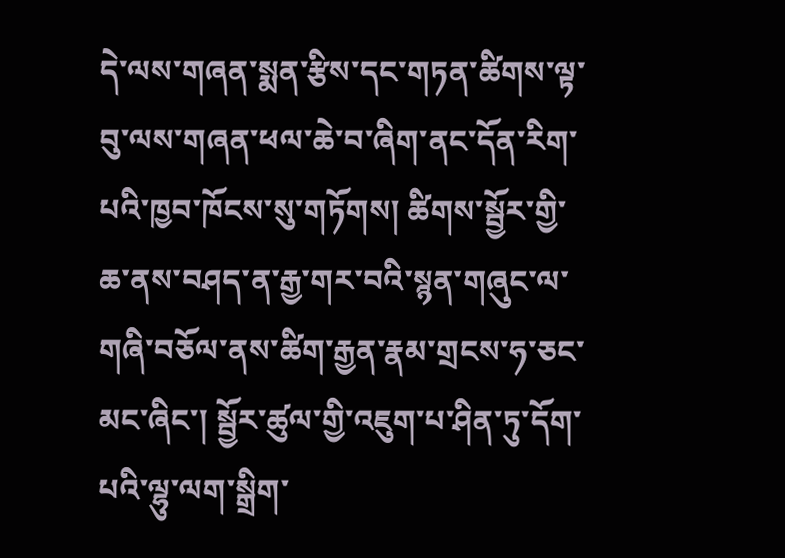དེ་ལས་གཞན་སྨན་རྩིས་དང་གཏན་ཚིགས་ལྟ་བུ་ལས་གཞན་ཕལ་ཆེ་བ་ཞིག་ནང་དོན་རིག་པའི་ཁྱབ་ཁོངས་སུ་གཏོགས། ཚིགས་སྦྱོར་གྱི་ཆ་ནས་བཤད་ན་རྒྱ་གར་བའི་སྙན་གཞུང་ལ་གཞི་བཅོལ་ནས་ཚིག་རྒྱན་རྣམ་གྲངས་ཧ་ཅང་མང་ཞིང་། སྦྱོར་ཚུལ་གྱི་འཇུག་པ་ཤིན་ཏུ་དོག་པའི་ལྷུ་ལག་སྒྲིག་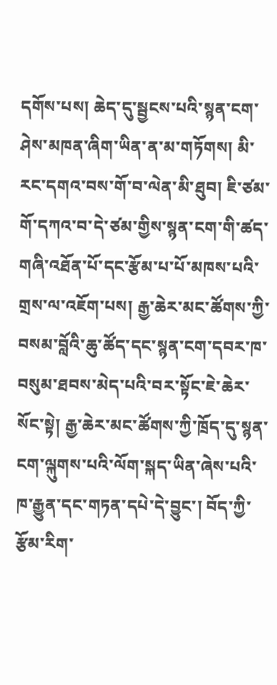དགོས་པས། ཆེད་དུ་སྦྱངས་པའི་སྙན་ངག་ཤེས་མཁན་ཞིག་ཡིན་ན་མ་གཏོགས། མི་རང་དགའ་བས་གོ་བ་ལེན་མི་ཐུབ། ཇི་ཙམ་གོ་དཀའ་བ་དེ་ཙམ་གྱིས་སྙན་ངག་གི་ཚད་གཞི་འཐོན་པོ་དང་རྩོམ་པ་པོ་མཁས་པའི་གྲས་ལ་འཇོག་པས། རྒྱ་ཆེར་མང་ཚོགས་ཀྱི་བསམ་བློའི་ཆུ་ཚོད་དང་སྙན་ངག་དབར་ཁ་བསུམ་ཐབས་མེད་པའི་བར་སྟོང་ཇེ་ཆེར་སོང་སྟེ། རྒྱ་ཆེར་མང་ཚོགས་ཀྱི་ཁྲོད་དུ་སྙན་ངག་ལྐུགས་པའི་ལོག་སྐད་ཡིན་ཞེས་པའི་ཁ་རྒྱུན་དང་གཏན་དཔེ་དེ་བྱུང་། བོད་ཀྱི་རྩོམ་རིག་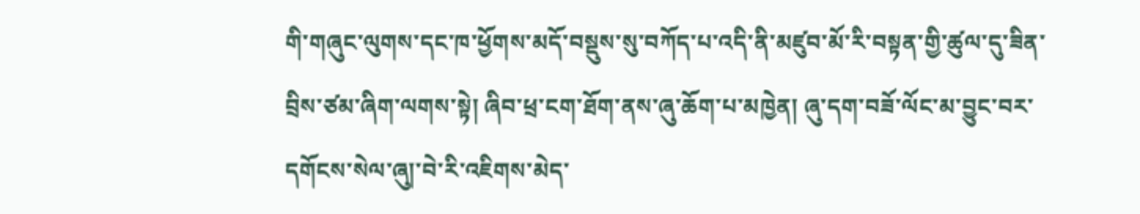གི་གཞུང་ལུགས་དང་ཁ་ཕྱོགས་མདོ་བསྡུས་སུ་བཀོད་པ་འདི་ནི་མཛུབ་མོ་རི་བསྟན་གྱི་ཚུལ་དུ་ཟིན་བྲིས་ཙམ་ཞིག་ལགས་སྟེ། ཞིབ་ཕྲ་ངག་ཐོག་ནས་ཞུ་ཆོག་པ་མཁྱེན། ཞུ་དག་བཟོ་ལོང་མ་བྱུང་བར་དགོངས་སེལ་ཞུ།་བེ་རི་འཇིགས་མེད་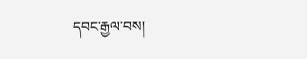དབང་རྒྱལ་བས།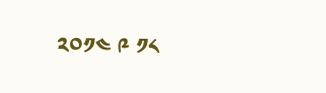༢༠༡༤ ༩ ༡༨